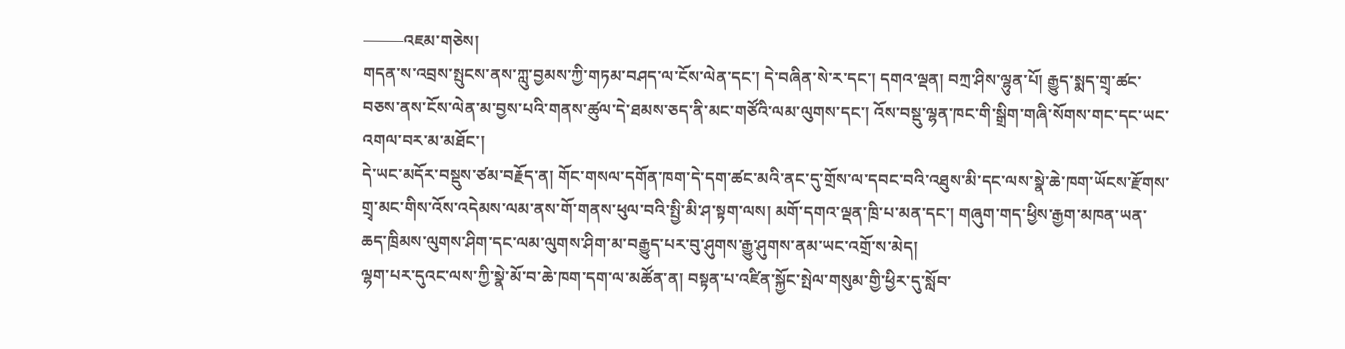——–འཇམ་གཅེས།
གདན་ས་འབྲས་སྤུངས་ནས་ཀླུ་བྱམས་ཀྱི་གཏམ་བཤད་ལ་ངོས་ལེན་དང་། དེ་བཞིན་སེ་ར་དང་། དགའ་ལྡན། བཀྲ་ཤིས་ལྷུན་པོ། རྒྱུད་སྨད་གྲྭ་ཚང་བཅས་ནས་ངོས་ལེན་མ་བྱས་པའི་གནས་ཚུལ་དེ་ཐམས་ཅད་ནི་མང་གཙོའི་ལམ་ལུགས་དང་། འོས་བསྡུ་ལྷན་ཁང་གི་སྒྲིག་གཞི་སོགས་གང་དང་ཡང་འགལ་བར་མ་མཐོང་།
དེ་ཡང་མདོར་བསྡུས་ཙམ་བརྗོད་ན། གོང་གསལ་དགོན་ཁག་དེ་དག་ཚང་མའི་ནང་དུ་གྲོས་ལ་དབང་བའི་འཐུས་མི་དང་ལས་སྣེ་ཆེ་ཁག་ཡོངས་རྫོགས་གྲྭ་མང་གིས་འོས་འདེམས་ལམ་ནས་གོ་གནས་ཕུལ་བའི་སྤྱི་མི་ཤ་སྟག་ལས། མགོ་དགའ་ལྡན་ཁྲི་པ་མན་དང་། གཞུག་གད་ཕྱིས་རྒྱག་མཁན་ཡན་ཆད་ཁྲིམས་ལུགས་ཤིག་དང་ལམ་ལུགས་ཤིག་མ་བརྒྱུད་པར་བུ་ཤུགས་རྒྱུ་ཤུགས་ནམ་ཡང་འགྲོ་ས་མེད།
ལྷག་པར་དུའང་ལས་ཀྱི་སྣེ་མོ་བ་ཆེ་ཁག་དག་ལ་མཚོན་ན། བསྟན་པ་འཛིན་སྐྱོང་སྤེལ་གསུམ་གྱི་ཕྱིར་དུ་སློབ་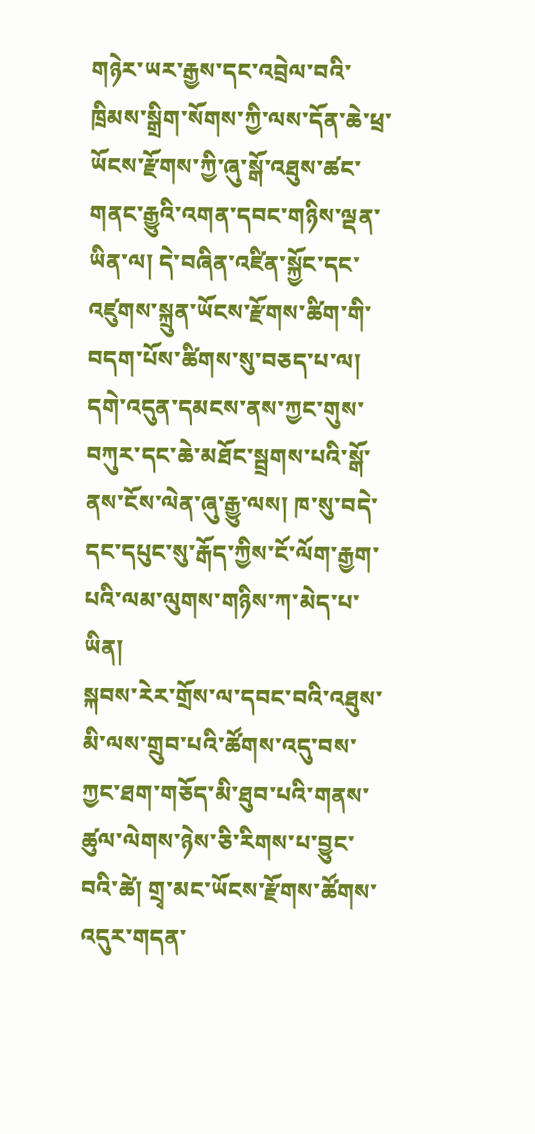གཉེར་ཡར་རྒྱས་དང་འབྲེལ་བའི་ཁྲིམས་སྒྲིག་སོགས་ཀྱི་ལས་དོན་ཆེ་ཕྲ་ཡོངས་རྫོགས་ཀྱི་ཞུ་སྒོ་འཐུས་ཚང་གནང་རྒྱུའི་འགན་དབང་གཉིས་ལྡན་ཡིན་ལ། དེ་བཞིན་འཛིན་སྐྱོང་དང་འཛུགས་སྐྲུན་ཡོངས་རྫོགས་ཚིག་གི་བདག་པོས་ཚིགས་སུ་བཅད་པ་ལ། དགེ་འདུན་དམངས་ནས་ཀྱང་གུས་བཀུར་དང་ཆེ་མཐོང་སྦྲགས་པའི་སྒོ་ནས་ངོས་ལེན་ཞུ་རྒྱུ་ལས། ཁ་སུ་བདེ་དང་དཔུང་སུ་རྒོད་ཀྱིས་ངོ་ལོག་རྒྱག་པའི་ལམ་ལུགས་གཉིས་ཀ་མེད་པ་ཡིན།
སྐབས་རེར་གྲོས་ལ་དབང་བའི་འཐུས་མི་ལས་གྲུབ་པའི་ཚོགས་འདུ་བས་ཀྱང་ཐག་གཅོད་མི་ཐུབ་པའི་གནས་ཚུལ་ལེགས་ཉེས་ཅི་རིགས་པ་བྱུང་བའི་ཚེ། གྲྭ་མང་ཡོངས་རྫོགས་ཚོགས་འདུར་གདན་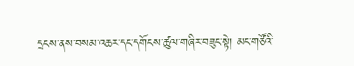དྲངས་ནས་བསམ་འཆར་དང་དགོངས་ཚུལ་གཞིར་བཟུང་སྟེ། མང་གཙོའི་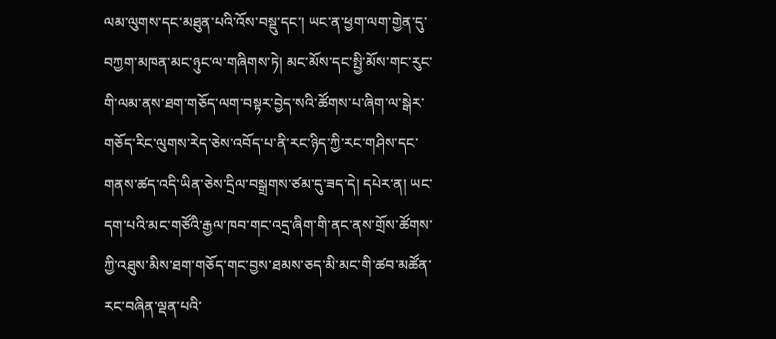ལམ་ལུགས་དང་མཐུན་པའི་འོས་བསྡུ་དང་། ཡང་ན་ཕྱག་ལག་གྱེན་དུ་བཀྱག་མཁན་མང་ཉུང་ལ་གཞིགས་ཏེ། མང་མོས་དང་སྤྱི་མོས་གང་རུང་གི་ལམ་ནས་ཐག་གཅོད་ལག་བསྟར་བྱེད་སའི་ཚོགས་པ་ཞིག་ལ་སྒེར་གཅོད་རིང་ལུགས་རེད་ཅེས་འབོད་པ་ནི་རང་ཉིད་ཀྱི་རང་གཤིས་དང་གནས་ཚད་འདི་ཡིན་ཅེས་དྲིལ་བསྒྲགས་ཙམ་དུ་ཟད་དེ། དཔེར་ན། ཡང་དག་པའི་མང་གཙོའི་རྒྱལ་ཁབ་གང་འདྲ་ཞིག་གི་ནང་ནས་གྲོས་ཚོགས་ཀྱི་འཐུས་མིས་ཐག་གཅོད་གང་བྱས་ཐམས་ཅད་མི་མང་གི་ཚབ་མཚོན་རང་བཞིན་ལྡན་པའི་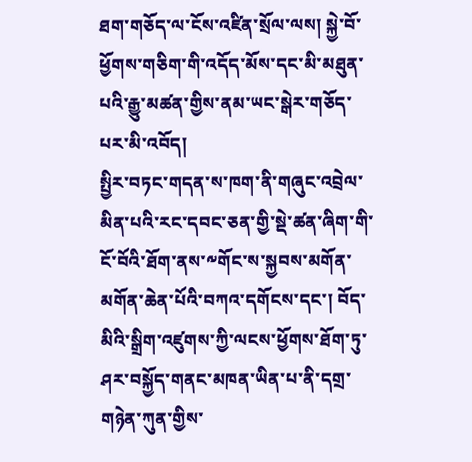ཐག་གཅོད་ལ་ངོས་འཛིན་སྲོལ་ལས། སྐྱེ་བོ་ཕྱོགས་གཅིག་གི་འདོད་མོས་དང་མི་མཐུན་པའི་རྒྱུ་མཚན་གྱིས་ནམ་ཡང་སྒེར་གཅོད་པར་མི་འབོད།
སྤྱིར་བཏང་གདན་ས་ཁག་ནི་གཞུང་འབྲེལ་མིན་པའི་རང་དབང་ཅན་གྱི་སྡེ་ཚན་ཞིག་གི་ངོ་བོའི་ཐོག་ནས་༸གོང་ས་སྐྱབས་མགོན་མགོན་ཆེན་པོའི་བཀའ་དགོངས་དང་། བོད་མིའི་སྒྲིག་འཛུགས་ཀྱི་ལངས་ཕྱོགས་ཐོག་ཏུ་ཤར་བསྐྱོད་གནང་མཁན་ཡིན་པ་ནི་དགྲ་གཉེན་ཀུན་གྱིས་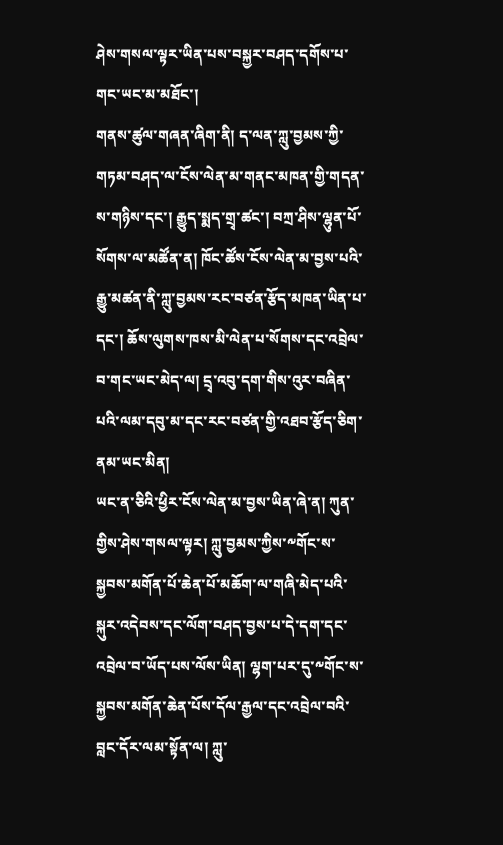ཤེས་གསལ་ལྟར་ཡིན་པས་བསྐྱར་བཤད་དགོས་པ་གང་ཡང་མ་མཐོང་།
གནས་ཚུལ་གཞན་ཞིག་ནི། ད་ལན་ཀླུ་བྱམས་ཀྱི་གཏམ་བཤད་ལ་ངོས་ལེན་མ་གནང་མཁན་གྱི་གདན་ས་གཉིས་དང་། རྒྱུད་སྨད་གྲྭ་ཚང་། བཀྲ་ཤིས་ལྷུན་པོ་སོགས་ལ་མཚོན་ན། ཁོང་ཚོས་ངོས་ལེན་མ་བྱས་པའི་རྒྱུ་མཚན་ནི་ཀླུ་བྱམས་རང་བཙན་རྩོད་མཁན་ཡིན་པ་དང་། ཆོས་ལུགས་ཁས་མི་ལེན་པ་སོགས་དང་འབྲེལ་བ་གང་ཡང་མེད་ལ། དྲྭ་འབུ་དག་གིས་འུར་བཞིན་པའི་ལམ་དབུ་མ་དང་རང་བཙན་གྱི་འཐབ་རྩོད་ཅིག་ནམ་ཡང་མིན།
ཡང་ན་ཅིའི་ཕྱིར་ངོས་ལེན་མ་བྱས་ཡིན་ཞེ་ན། ཀུན་གྱིས་ཤེས་གསལ་ལྟར། ཀླུ་བྱམས་ཀྱིས་༸གོང་ས་སྐྱབས་མགོན་པོ་ཆེན་པོ་མཆོག་ལ་གཞི་མེད་པའི་སྐུར་འདེབས་དང་ལོག་བཤད་བྱས་པ་དེ་དག་དང་འབྲེལ་བ་ཡོད་པས་ལོས་ཡིན། ལྷག་པར་དུ་༸གོང་ས་སྐྱབས་མགོན་ཆེན་པོས་དོལ་རྒྱལ་དང་འབྲེལ་བའི་བླང་དོར་ལམ་སྟོན་ལ། ཀླུ་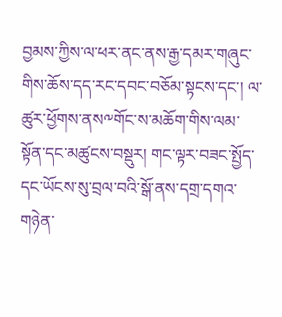བྱམས་ཀྱིས་ལ་ཕར་ནང་ནས་རྒྱ་དམར་གཞུང་གིས་ཆོས་དད་རང་དབང་བཅོམ་སྟངས་དང་། ལ་ཚུར་ཕྱོགས་ནས༸གོང་ས་མཆོག་གིས་ལམ་སྟོན་དང་མཚུངས་བསྡུར། གང་ལྟར་བཟང་སྤྱོད་དང་ཡོངས་སུ་བྲལ་བའི་སྒོ་ནས་དགྲ་དགའ་གཉེན་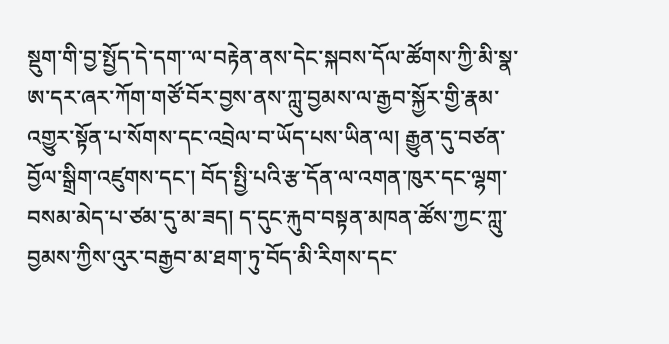སྡུག་གི་བྱ་སྤྱོད་དེ་དག་་ལ་བརྟེན་ནས་དེང་སྐབས་དོལ་ཚོགས་ཀྱི་མི་སྣ་ཨ་དར་ཞར་ཀོག་གཙོ་བོར་བྱས་ནས་ཀླུ་བྱམས་ལ་རྒྱབ་སྐྱོར་གྱི་རྣམ་འགྱུར་སྟོན་པ་སོགས་དང་འབྲེལ་བ་ཡོད་པས་ཡིན་ལ། རྒྱུན་དུ་བཙན་བྱོལ་སྒྲིག་འཛུགས་དང་། བོད་སྤྱི་པའི་རྩ་དོན་ལ་འགན་ཁུར་དང་ལྷག་བསམ་མེད་པ་ཙམ་དུ་མ་ཟད། ད་དུང་རྐུབ་བསྟན་མཁན་ཚོས་ཀྱང་ཀླུ་བྱམས་ཀྱིས་འུར་བརྒྱབ་མ་ཐག་ཏུ་བོད་མི་རིགས་དང་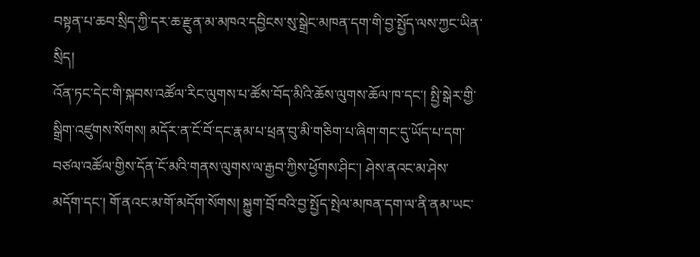བསྟན་པ་ཆབ་སྲིད་ཀྱི་དར་ཆ་རྫུན་མ་མཁའ་དབྱིངས་སུ་སྒྲེང་མཁན་དག་གི་བྱ་སྤྱོད་ལས་ཀྱང་ཡིན་སྲིད།
འོན་ཏང་དེང་གི་སྐབས་འཚོལ་རིང་ལུགས་པ་ཚོས་བོད་མིའི་ཆོས་ལུགས་ཆོལ་ཁ་དང་། སྤྱི་སྒེར་གྱི་སྒྲིག་འཛུགས་སོགས། མདོར་ན་ངོ་བོ་དང་རྣམ་པ་ཕྲན་བུ་མི་གཅིག་པ་ཞིག་གང་དུ་ཡོད་པ་དག་བཙལ་འཚོལ་གྱིས་དོན་ངོ་མའི་གནས་ལུགས་ལ་རྒྱབ་ཀྱིས་ཕྱོགས་ཤིང་། ཤེས་ནའང་མ་ཤེས་མདོག་དང་། གོ་ནའང་མ་གོ་མདོག་སོགས། སྐྱུག་བྲོ་བའི་བྱ་སྤྱོད་སྤེལ་མཁན་དག་ལ་ནི་ནམ་ཡང་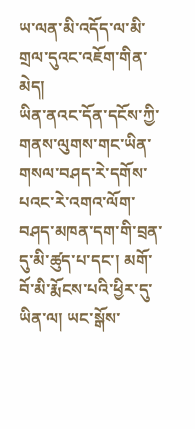ཡ་ལན་མི་འདོད་ལ་མི་གྲལ་དུའང་འཇོག་གིན་མེད།
ཡིན་ནའང་དོན་དངོས་ཀྱི་གནས་ལུགས་གང་ཡིན་གསལ་བཤད་རེ་དགོས་པའང་རེ་འགའ་ལོག་བཤད་མཁན་དག་གི་བྲན་དུ་མི་ཚུད་པ་དང་། མགོ་བོ་མི་རྨོངས་པའི་ཕྱིར་དུ་ཡིན་ལ། ཡང་སྒོས་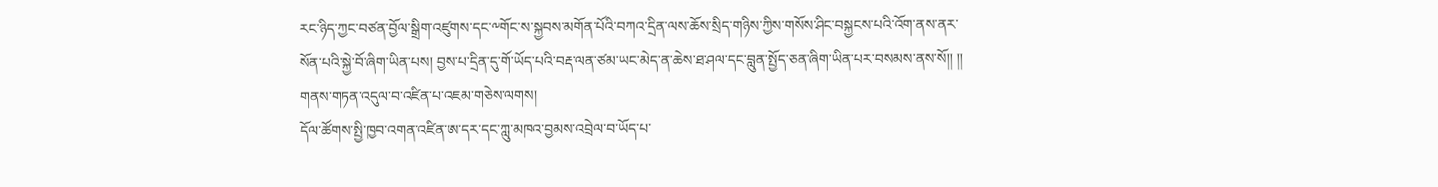རང་ཉིད་ཀྱང་བཙན་བྱོལ་སྒྲིག་འཛུགས་དང་༸གོང་ས་སྐྱབས་མགོན་པོའི་བཀའ་དྲིན་ལས་ཆོས་སྲིད་གཉིས་ཀྱིས་གསོས་ཤིང་བསྐྱངས་པའི་འོག་ནས་ནར་སོན་པའི་སྐྱེ་བོ་ཞིག་ཡིན་པས། བྱས་པ་དྲིན་དུ་གོ་ཡོད་པའི་བརྡ་ལན་ཙམ་ཡང་མེད་ན་ཆེས་ཐ་ཤལ་དང་བླུན་སྤྱོད་ཅན་ཞིག་ཡིན་པར་བསམས་ནས་སོ།། །།
གནས་གཏན་འདུལ་བ་འཛིན་པ་འཇམ་གཅེས་ལགས།
དོལ་ཚོགས་སྤྱི་ཁྱབ་འགན་འཛིན་ཨ་དར་དང་ཀླུ་མཁའ་བྱམས་འབྲེལ་བ་ཡོད་པ་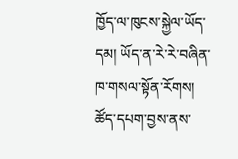ཁྱོད་ལ་ཁུངས་སྐྱེལ་ཡོད་དམ། ཡོད་ན་རེ་རེ་བཞིན་ཁ་གསལ་སྟོན་རོགས། ཚོད་དཔག་བྱས་ནས་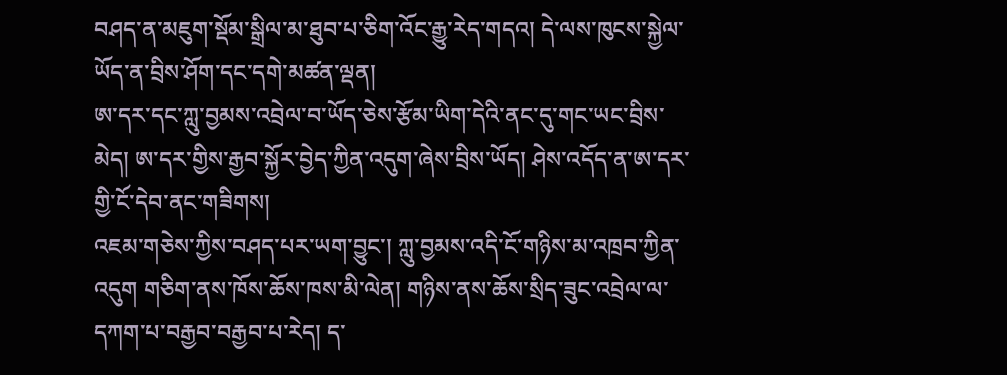བཤད་ན་མཇུག་སྡོམ་སྒྲིལ་མ་ཐུབ་པ་ཅིག་འོང་རྒྱུ་རེད་གདའ། དེ་ལས་ཁུངས་སྐྱེལ་ཡོད་ན་བྲིས་ཤོག་དང་དགེ་མཚན་ལྡན།
ཨ་དར་དང་ཀླུ་བྱམས་འབྲེལ་བ་ཡོད་ཅེས་རྩོམ་ཡིག་དེའི་ནང་དུ་གང་ཡང་བྲིས་མེད། ཨ་དར་གྱིས་རྒྱབ་སྐྱོར་བྱེད་ཀྱིན་འདུག་ཞེས་བྲིས་ཡོད། ཤེས་འདོད་ན་ཨ་དར་གྱི་ངོ་དེབ་ནང་གཟིགས།
འཇམ་གཅེས་ཀྱིས་བཤད་པར་ཡག་བྱུང་། ཀླུ་བྱམས་འདི་ངོ་གཉིས་མ་འཁྲབ་ཀྱིན་འདུག གཅིག་ནས་ཁོས་ཆོས་ཁས་མི་ལེན། གཉིས་ནས་ཆོས་སྲིད་ཟུང་འབྲེལ་ལ་དཀག་པ་བརྒྱབ་བརྒྱབ་པ་རེད། ད་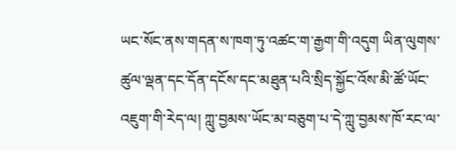ཡང་སོང་ནས་གདན་ས་ཁག་ཏུ་འཚང་ག་རྒྱག་གི་འདུག ཡིན་ལུགས་ཚུལ་ལྡན་དང་དོན་དངོས་དང་མཐུན་པའི་སྲིད་སྐྱོང་འོས་མི་ཚོ་ཡོང་འཇུག་གི་རེད་ལ། ཀླུ་བྱམས་ཡོང་མ་བཅུག་པ་དེ་ཀླུ་བྱམས་ཁོ་རང་ལ་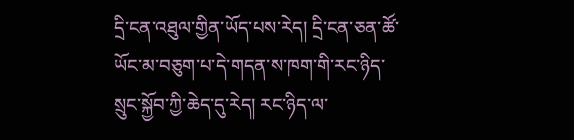དྲི་ངན་འཐུལ་གྱིན་ཡོད་པས་རེད། དྲི་ངན་ཅན་ཚོ་ཡོང་མ་བཅུག་པ་དེ་གདན་ས་ཁག་གི་རང་ཉིད་སྲུང་སྐྱོབ་ཀྱི་ཆེད་དུ་རེད། རང་ཉིད་ལ་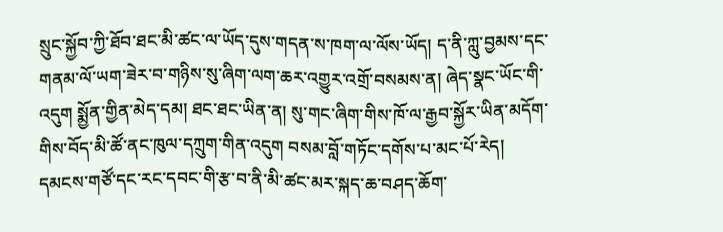སྲུང་སྐྱོབ་ཀྱི་ཐོབ་ཐང་མི་ཚང་ལ་ཡོད་དུས་གདན་ས་ཁག་ལ་ལོས་ཡོད། ད་ནི་ཀླུ་བྱམས་དང་གནམ་ལོ་ཡག་ཟེར་བ་གཉིས་སུ་ཞིག་ལག་ཆར་འགྱུར་འགྲོ་བསམས་ན། ཞེད་སྣང་ཡོང་གི་འདུག སྨྱོན་གྱིན་མེད་དམ། ཐང་ཐང་ཡིན་ན། སུ་གང་ཞིག་གིས་ཁོ་ལ་རྒྱབ་སྐྱོར་ཡིན་མདོག་གིས་བོད་མི་ཚོ་ནང་ཁུལ་དཀྲུག་གིན་འདུག བསམ་བློ་གཏོང་དགོས་པ་མང་པོ་རེད།
དམངས་གཙོ་དང་རང་དབང་གི་རྩ་བ་ནི་མི་ཚང་མར་སྐད་ཆ་བཤད་ཆོག་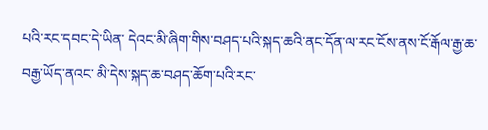པའི་རང་དབང་དེ་ཡིན་ དེའང་མི་ཞིག་གིས་བཤད་པའི་སྐད་ཆའི་ནང་དོན་ལ་རང་ངོས་ནས་ངོ་རྒོལ་རྒྱ་ཆ་བརྒྱ་ཡོད་ནའང་ མི་དེས་སྐད་ཆ་བཤད་ཆོག་པའི་རང་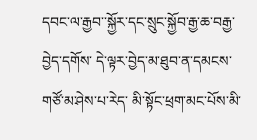དབང་ལ་རྒྱབ་་སྐྱོར་དང་སྲུང་སྐྱོབ་རྒྱ་ཆ་བརྒྱ་བྱེད་དགོས་ དེ་ལྟར་བྱེད་མ་ཐུབ་ན་དམངས་གཙོ་མ་ཤེས་པ་རེད་ མི་སྟོང་ཕྲག་མང་པོས་མི་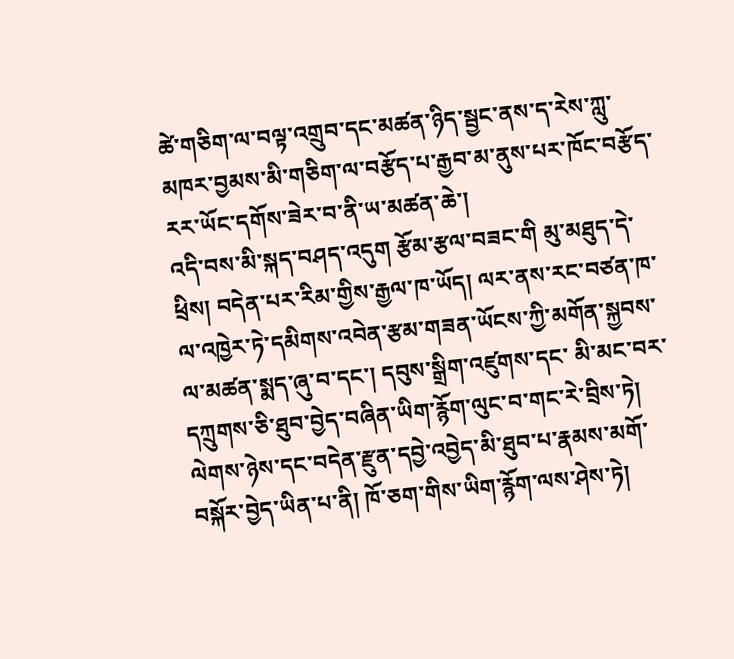ཚེ་གཅིག་ལ་བལྟ་འགྲུབ་དང་མཚན་ཉིད་སྦྱང་ནས་ད་རེས་ཀླུ་མཁར་བྱམས་མི་གཅིག་ལ་བརྩོད་པ་རྒྱབ་མ་ནུས་པར་ཁོང་བརྩོད་རར་ཡོང་དགོས་ཟེར་བ་ནི་ཡ་མཚན་ཆེ་།
འདི་བས་མི་སྐད་བཤད་འདུག རྩོམ་རྩལ་བཟང་གི མུ་མཐུད་དེ་ཕྲིས། བདེན་པར་རིམ་གྱིས་རྒྱལ་ཁ་ཡོད། ལར་ནས་རང་བཙན་ཁ་ལ་འཁྱེར་ཏེ་དམིགས་འབེན་རྩམ་གཟན་ཡོངས་ཀྱི་མགོན་སྐྱབས་ལ་མཚན་སྨད་ཞུ་བ་དང་། དབུས་སྒྲིག་འཛུགས་དང་ མི་མང་བར་དཀྲུགས་ཅི་ཐུབ་བྱེད་བཞིན་ཡིག་རྙོག་ལུང་བ་གང་རེ་བྲིས་ཏེ། ལེགས་ཉེས་དང་བདེན་རྫུན་དབྱེ་འབྱེད་མི་ཐུབ་པ་རྣམས་མགོ་བསྐོར་བྱེད་ཡིན་པ་ནི། ཁོ་ཅག་གིས་ཡིག་རྙོག་ལས་ཤེས་ཏེ།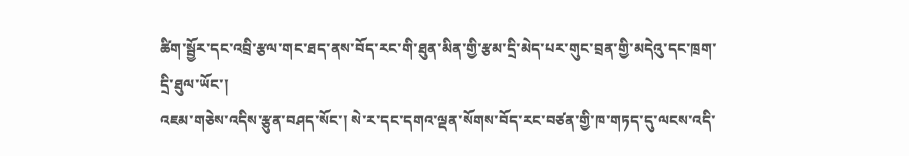ཚིག་སྦྱོར་དང་འབྲི་རྩལ་གང་ཐད་ནས་བོད་རང་གི་ཐུན་མིན་གྱི་རྩམ་དྲི་མེད་པར་གུང་བྲན་གྱི་མདེའུ་དང་ཁྲག་དྲི་ཐུལ་ཡོང་།
འཇམ་གཅེས་འདིས་རྩུན་བཤད་སོང་། སེ་ར་དང་དགའ་ལྡན་སོགས་བོད་རང་བཙན་གྱི་ཁ་གཏད་དུ་ལངས་འདི་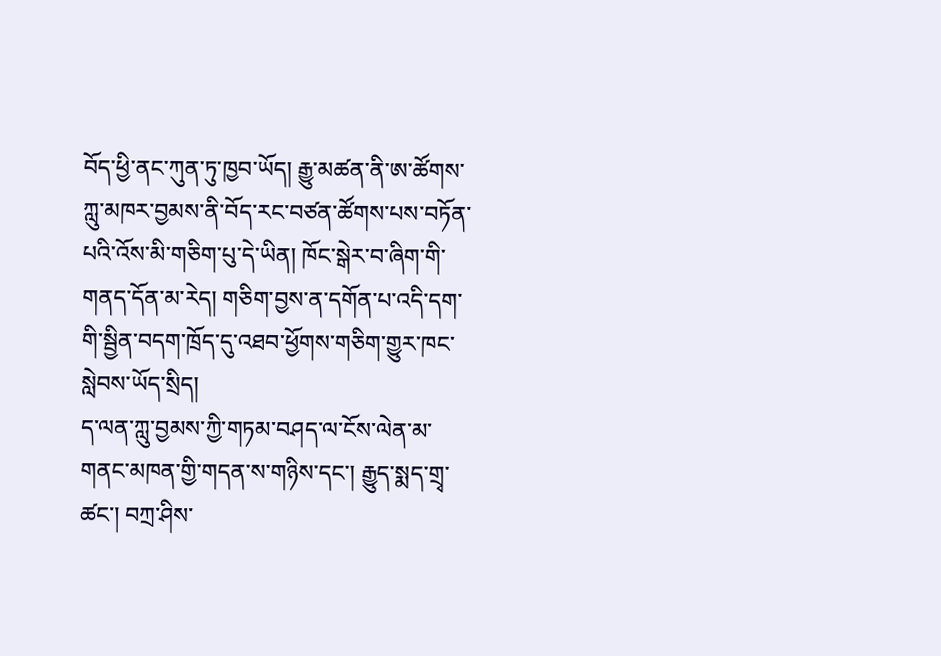བོད་ཕྱི་ནང་ཀུན་ཏུ་ཁྱབ་ཡོད། རྒྱུ་མཚན་ནི་ཨ་ཚོགས་ཀླུ་མཁར་བྱམས་ནི་བོད་རང་བཙན་ཚོགས་པས་བཏོན་པའི་འོས་མི་གཅིག་པུ་དེ་ཡིན། ཁོང་སྒེར་བ་ཞིག་གི་གནད་དོན་མ་རེད། གཅིག་བྱས་ན་དགོན་པ་འདི་དག་གི་སྦྱིན་བདག་ཁྲོད་དུ་འཐབ་ཕྱོགས་གཅིག་གྱུར་ཁང་སླེབས་ཡོད་སྲིད།
ད་ལན་ཀླུ་བྱམས་ཀྱི་གཏམ་བཤད་ལ་ངོས་ལེན་མ་གནང་མཁན་གྱི་གདན་ས་གཉིས་དང་། རྒྱུད་སྨད་གྲྭ་ཚང་། བཀྲ་ཤིས་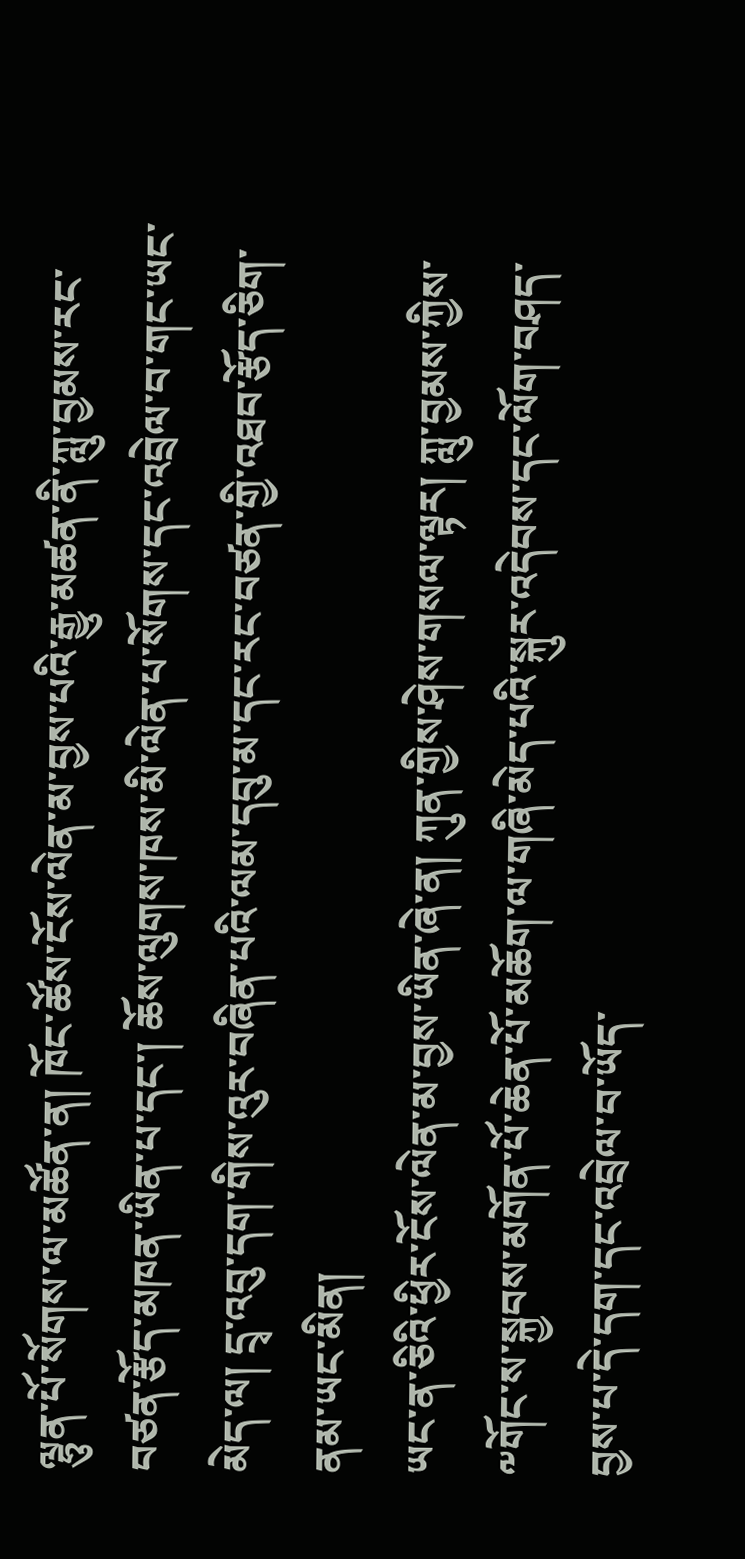ལྷུན་པོ་སོགས་ལ་མཚོན་ན། ཁོང་ཚོས་ངོས་ལེན་མ་བྱས་པའི་རྒྱུ་མཚན་ནི་ཀླུ་བྱམས་རང་བཙན་རྩོད་མཁན་ཡིན་པ་དང་། ཆོས་ལུགས་ཁས་མི་ལེན་པ་སོགས་དང་འབྲེལ་བ་གང་ཡང་མེད་ལ། དྲྭ་འབུ་དག་གིས་འུར་བཞིན་པའི་ལམ་དབུ་མ་དང་རང་བཙན་གྱི་འཐབ་རྩོད་ཅིག་ནམ་ཡང་མིན།
ཡང་ན་ཅིའི་ཕྱིར་ངོས་ལེན་མ་བྱས་ཡིན་ཞེ་ན། ཀུན་གྱིས་ཤེས་གསལ་ལྟར། ཀླུ་བྱམས་ཀྱིས་༸གོང་ས་སྐྱབས་མགོན་པོ་ཆེན་པོ་མཆོག་ལ་གཞི་མེད་པའི་སྐུར་འདེབས་དང་ལོག་བཤད་བྱས་པ་དེ་དག་དང་འབྲེལ་བ་ཡོད་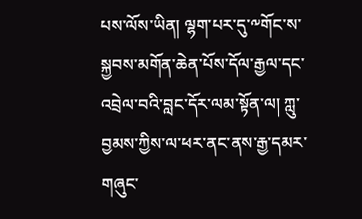པས་ལོས་ཡིན། ལྷག་པར་དུ་༸གོང་ས་སྐྱབས་མགོན་ཆེན་པོས་དོལ་རྒྱལ་དང་འབྲེལ་བའི་བླང་དོར་ལམ་སྟོན་ལ། ཀླུ་བྱམས་ཀྱིས་ལ་ཕར་ནང་ནས་རྒྱ་དམར་གཞུང་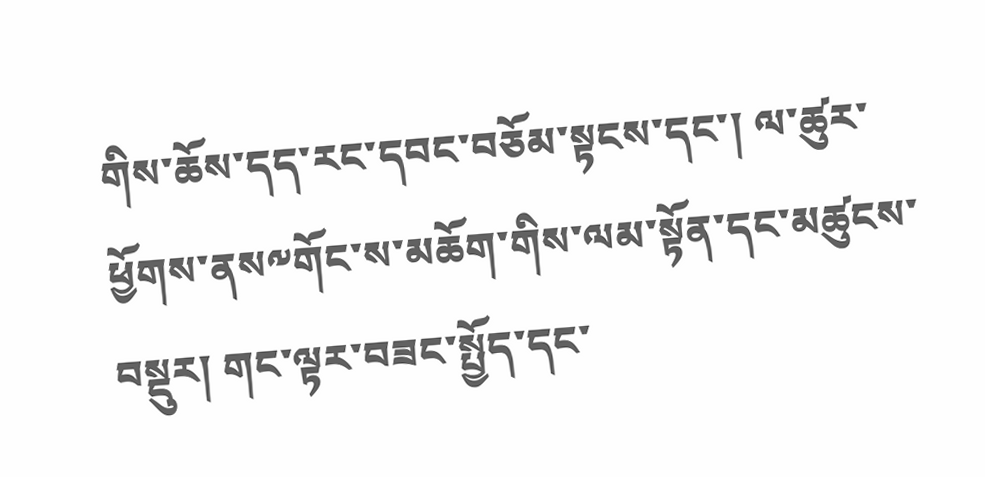གིས་ཆོས་དད་རང་དབང་བཅོམ་སྟངས་དང་། ལ་ཚུར་ཕྱོགས་ནས༸གོང་ས་མཆོག་གིས་ལམ་སྟོན་དང་མཚུངས་བསྡུར། གང་ལྟར་བཟང་སྤྱོད་དང་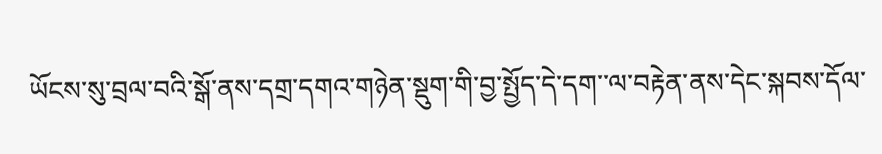ཡོངས་སུ་བྲལ་བའི་སྒོ་ནས་དགྲ་དགའ་གཉེན་སྡུག་གི་བྱ་སྤྱོད་དེ་དག་་ལ་བརྟེན་ནས་དེང་སྐབས་དོལ་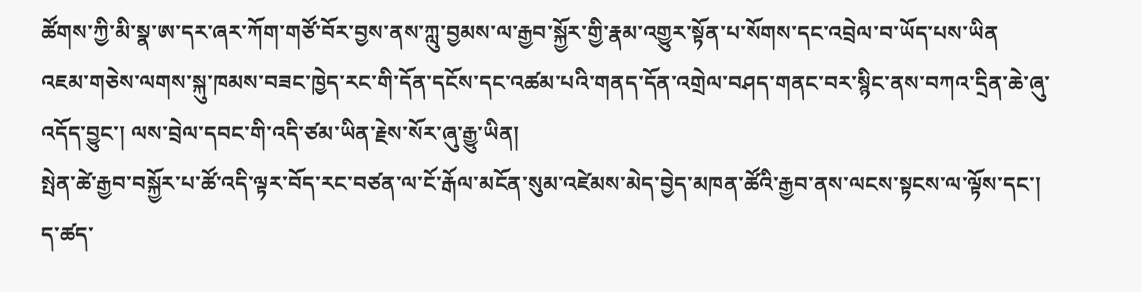ཚོགས་ཀྱི་མི་སྣ་ཨ་དར་ཞར་ཀོག་གཙོ་བོར་བྱས་ནས་ཀླུ་བྱམས་ལ་རྒྱབ་སྐྱོར་གྱི་རྣམ་འགྱུར་སྟོན་པ་སོགས་དང་འབྲེལ་བ་ཡོད་པས་ཡིན
འཇམ་གཅེས་ལགས་སྐུ་ཁམས་བཟང་ཁྱེད་རང་གི་དོན་དངོས་དང་འཚམ་པའི་གནད་དོན་འགྲེལ་བཤད་གནང་བར་སྙིང་ནས་བཀའ་དྲིན་ཆེ་ཞུ་འདོད་བྱུང་། ལས་བྲེལ་དབང་གི་འདི་ཙམ་ཡིན་རྗེས་སོར་ཞུ་རྒྱུ་ཡིན།
སྤེན་ཚེ་རྒྱབ་བསྐྱོར་པ་ཚོ་འདི་ལྟར་བོད་རང་བཙན་ལ་ངོ་རྒོལ་མངོན་སུམ་འཛེམས་མེད་བྱེད་མཁན་ཚོའི་རྒྱབ་ནས་ལངས་སྟངས་ལ་ལྟོས་དང་། ད་ཚད་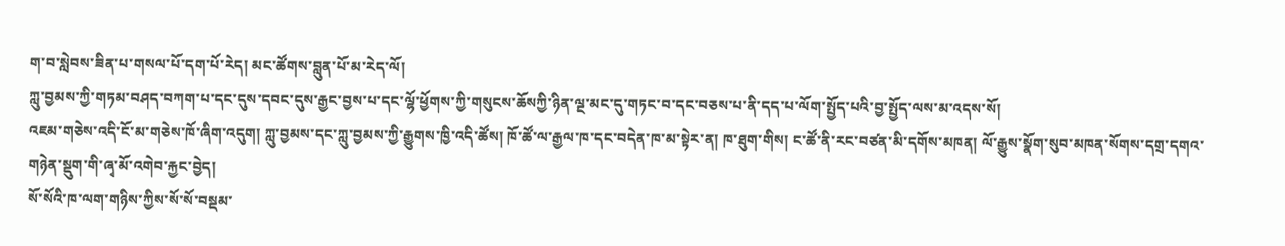ག་བ་སླེབས་ཟིན་པ་གསལ་པོ་དག་པོ་རེད། མང་ཚོགས་བླུན་པོ་མ་རེད་ལོ།
ཀླུ་བྱམས་ཀྱི་གཏམ་བཤད་བཀག་པ་དང་དུས་དབང་དུས་རྒྱང་བྱས་པ་དང་ལྷོ་ཕྱོགས་ཀྱི་གསུངས་ཆོསཀྱི་ཉིན་ལྔ་མང་དུ་གཏང་བ་དང་བཅས་པ་ནི་དད་པ་ལོག་སྤྱོད་པའི་བྱ་སྤྱོད་ལས་མ་འདས་སོ།
འཇམ་གཅེས་འདི་ངོ་མ་གཅེས་ཁོ་ཞིག་འདུག། ཀླུ་བྱམས་དང་ཀླུ་བྱམས་ཀྱི་རྒྱུགས་ཁྱི་འདི་ཚོས། ཁོ་ཚོ་ལ་རྒྱལ་ཁ་དང་བདེན་ཁ་མ་སྟེར་ན། ཁ་ཐུག་གིས། ང་ཚོ་ནི་རང་བཙན་མི་དགོས་མཁན། ལོ་རྒྱུས་སྣོག་སུབ་མཁན་སོགས་དགྲ་དགའ་གཉེན་སྡུག་གི་ཞྭ་མོ་འགེབ་རྐྱང་བྱེད།
སོ་སོའི་ཁ་ལག་གཉིས་ཀྱིས་སོ་སོ་བསྡམ་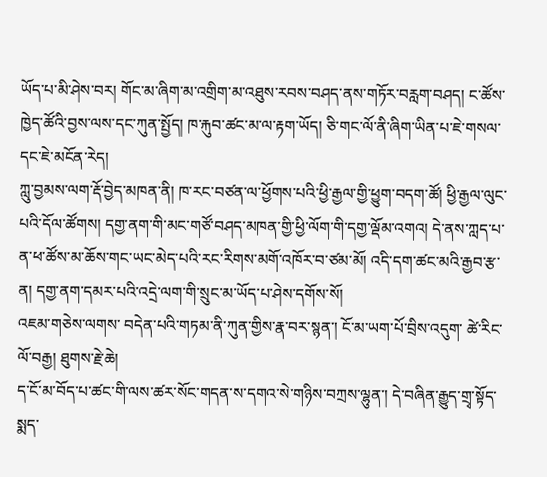ཡོད་པ་མི་ཤེས་བར། གོང་མ་ཞིག་མ་འགྲིག་མ་འཐུས་རབས་བཤད་ནས་གཏོར་བརླག་བཤད། ང་ཚོས་ཁྱེད་ཚོའི་བྱས་ལས་དང་ཀུན་སྤྱོད། ཁ་རྐུབ་ཚང་མ་ལ་རྟག་ཡོད། ཅི་གང་ལོ་ནི་ཞིག་ཡིན་པ་ཇེ་གསལ་དང་ཇེ་མངོན་རེད།
ཀླུ་བྱམས་ལག་རྡོ་བྱེད་མཁན་ནི། ཁ་རང་བཙན་ལ་ཕྱོགས་པའི་ཕྱི་རྒྱལ་གྱི་ཕྱུག་བདག་ཚོ། ཕྱི་རྒྱལ་ལུང་པའི་དོལ་ཚོགས། དགྱ་ནག་གི་མང་གཙོ་བཤད་མཁན་གྱི་ཕྱི་ལོག་གི་དགྱ་ལྡོམ་འགའ། དེ་ནས་ཀླད་པ་ན་ཕ་ཚོས་མ་ཆོས་གང་ཡང་མེད་པའི་རང་རིགས་མགོ་འཁོར་བ་ཙམ་མོ། འདི་དག་ཚང་མའི་རྒྱབ་རྩ་ན། དགྱ་ནག་དམར་པའི་འདྲེ་ལག་གི་སྲུང་མ་ཡོད་པ་ཤེས་དགོས་སོ།
འཇམ་གཅེས་ལགས་ བདེན་པའི་གཏམ་ནི་ཀུན་གྱིས་རྣ་བར་སྙན་། ངོ་མ་ཡག་པོ་བྲིས་འདུག་ ཚེ་རིང་ལོ་བརྒྱ། ཐུགས་རྗེ་ཆེ།
ད་ངོ་མ་བོད་པ་ཚང་གི་ལས་ཚར་སོང་གདན་ས་དགའ་སེ་གཉིས་བཀྲས་ལྷུན་། དེ་བཞིན་རྒྱུད་གྲྭ་སྟོད་སྨད་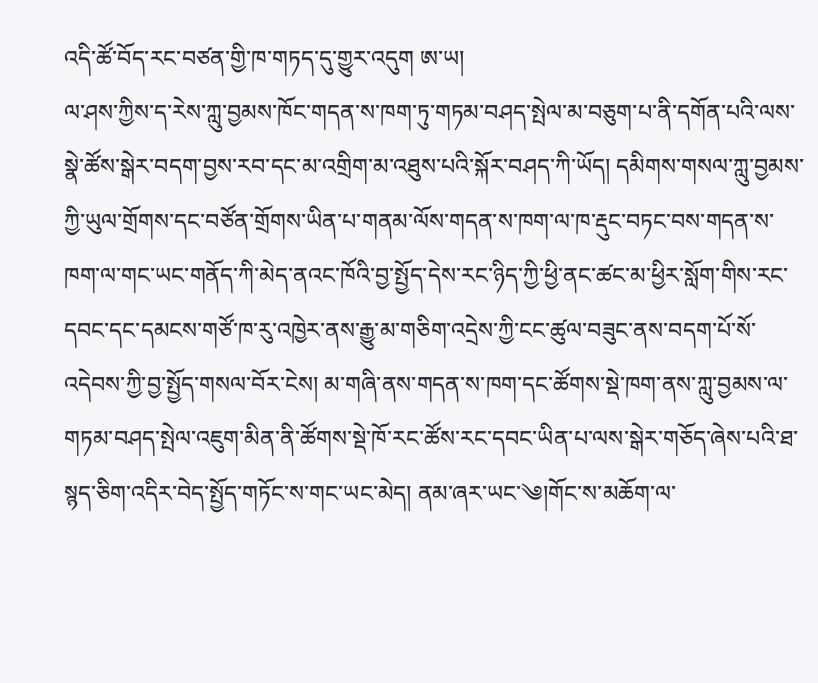འདི་ཚོ་བོད་རང་བཙན་གྱི་ཁ་གཏད་དུ་གྱུར་འདུག ཨ་ཡ།
ལ་ཤས་ཀྱིས་ད་རེས་ཀླུ་བྱམས་ཁོང་གདན་ས་ཁག་ཏུ་གཏམ་བཤད་སྤེལ་མ་བཅུག་པ་ནི་དགོན་པའི་ལས་སྣེ་ཚོས་སྒེར་བདག་བྱས་རབ་དང་མ་འགྲིག་མ་འཐུས་པའི་སྐོར་བཤད་ཀི་ཡོད། དམིགས་གསལ་ཀླུ་བྱམས་ཀྱི་ཡུལ་གྲོགས་དང་བཙོན་གྲོགས་ཡིན་པ་གནམ་ལོས་གདན་ས་ཁག་ལ་ཁ་རྡུང་བཏང་བས་གདན་ས་ཁག་ལ་གང་ཡང་གནོད་ཀི་མེད་ནའང་ཁོའི་བྱ་སྤྱོད་དེས་རང་ཉིད་ཀྱི་ཕྱི་ནང་ཚང་མ་ཕྱིར་སློག་གིས་རང་དབང་དང་དམངས་གཙོ་ཁ་རུ་འཁྱེར་ནས་རྒྱུ་མ་གཅིག་འདྲེས་ཀྱི་ངང་ཚུལ་བཟུང་ནས་བདག་པོ་སོ་འདེབས་ཀྱི་བྱ་སྤྱོད་གསལ་བོར་ངེས། མ་གཞི་ནས་གདན་ས་ཁག་དང་ཚོགས་སྡེ་ཁག་ནས་ཀླུ་བྱམས་ལ་གཏམ་བཤད་སྤེལ་འཇུག་མིན་ནི་ཚོགས་སྡེ་ཁོ་རང་ཚོས་རང་དབང་ཡིན་པ་ལས་སྒེར་གཅོད་ཞེས་པའི་ཐ་སྙད་ཅིག་འདིར་བེད་སྤྱོད་གཏོང་ས་གང་ཡང་མེད། ནམ་ཞར་ཡང་༄།གོང་ས་མཆོག་ལ་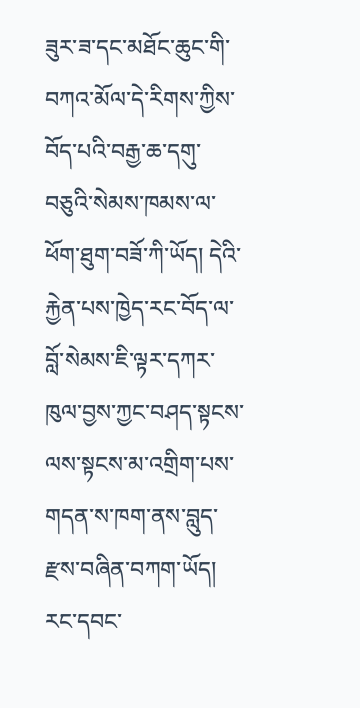ཟུར་ཟ་དང་མཐོང་ཆུང་གི་བཀའ་མོལ་དེ་རིགས་ཀྱིས་བོད་པའི་བརྒྱ་ཆ་དགུ་བཅུའི་སེམས་ཁམས་ལ་ཕོག་ཐུག་བཟོ་ཀི་ཡོད། དེའི་རྐྱེན་པས་ཁྱེད་རང་བོད་ལ་བློ་སེམས་ཇི་ལྟར་དཀར་ཁུལ་བྱས་ཀྱང་བཤད་སྟངས་ལས་སྟངས་མ་འགྲིག་པས་གདན་ས་ཁག་ནས་བླུད་རྫས་བཞིན་བཀག་ཡོད། རང་དབང་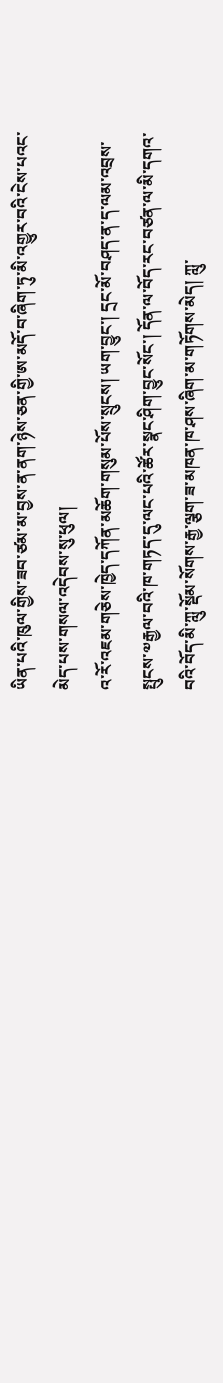ཡིན་པའི་ཁུལ་གྱིས་ཟབ་ཙམ་མ་བྱས་ན་ནག་ཉེས་ཅན་གྱི་ཨ་མདོ་བ་ཞིག་ཏུ་མི་འགྱུར་བའི་ངེས་པའང་མེད་པས་གསལ་འདེབས་སུ་ཕུལ།
འ་རོ་འཇམ་གཅེས་ཁྱེད་དཀོན་མཆོག་གསུམ་པོས་སྲུངས། ཡག་བྱུང་། དྲང་མོ་བཤད་ན་ད་ལམ་འབྲས་སྤུངས་༧རྒྱལ་བའི་ཁ་གཏད་དུ་ལང་པའི་ཚོར་སྣང་ཤིག་བྱུང་སོང་། དོན་ལ་བོད་རང་བཙན་ལ་མི་དགའ་བའི་བོད་མི་ཀླུ་སྡོམ་སོགས་རྒྱ་ལྕག་ཟ་མཁན་ཁ་ཤས་ཞིག་མ་གཏོགས་མེད། ཀླུ་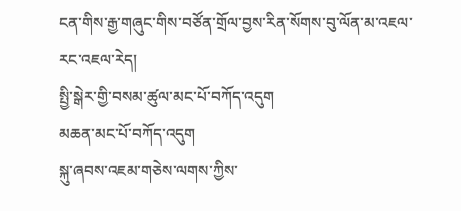ངན་གིས་རྒྱ་གཞུང་གིས་བཙོན་གྲོལ་བྱས་རིན་སོགས་བུ་ལོན་མ་འཇལ་རང་འཇལ་རེད།
སྤྱི་སྒེར་གྱི་བསམ་ཚུལ་མང་པོ་བཀོད་འདུག
མཆན་མང་པོ་བཀོད་འདུག
སྐུ་ཞབས་འཇམ་གཅེས་ལགས་ཀྱིས་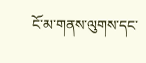ངོ་མ་གནས་ལུགས་དང་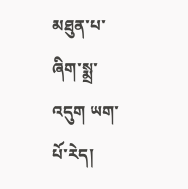མཐུན་པ་ཞིག་སྨྲ་འདུག ཡག་པོ་རེད།